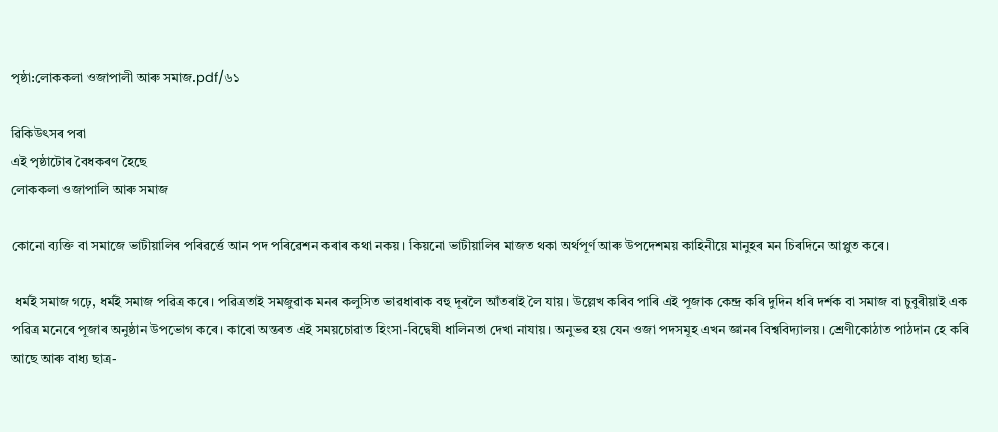পৃষ্ঠা:লোককলা ওজাপালী আৰু সমাজ.pdf/৬১

ৱিকিউৎসৰ পৰা
এই পৃষ্ঠাটোৰ বৈধকৰণ হৈছে
লোককলা ওজাপালি আৰু সমাজ

কোনো ব্যক্তি বা সমাজে ভাটীয়ালিৰ পৰিৱৰ্ত্তে আন পদ পৰিৱেশন কৰাৰ কথা নকয়। কিয়নো ভাটীয়ালিৰ মাজত থকা অৰ্থপূৰ্ণ আৰু উপদেশময় কাহিনীয়ে মানুহৰ মন চিৰদিনে আপ্লুত কৰে।

 ধৰ্মই সমাজ গঢ়ে, ধৰ্মই সমাজ পৱিত্ৰ কৰে। পৱিত্ৰতাই সমজুৱাক মনৰ কলুসিত ভাৱধাৰাক বহু দূৰলৈ আঁতৰাই লৈ যায়। উল্লেখ কৰিব পাৰি এই পূজাক কেন্দ্ৰ কৰি দুদিন ধৰি দৰ্শক বা সমাজ বা চুবুৰীয়াই এক পৱিত্ৰ মনেৰে পূজাৰ অনুষ্ঠান উপভোগ কৰে। কাৰো অন্তৰত এই সময়চোৱাত হিংসা-বিদ্বেষী ধালিনতা দেখা নাযায়। অনুভৱ হয় যেন ওজা পদসমূহ এখন জ্ঞানৰ বিশ্ববিদ্যালয়। শ্ৰেণীকোঠাত পাঠদান হে কৰি আছে আৰু বাধ্য ছাত্ৰ-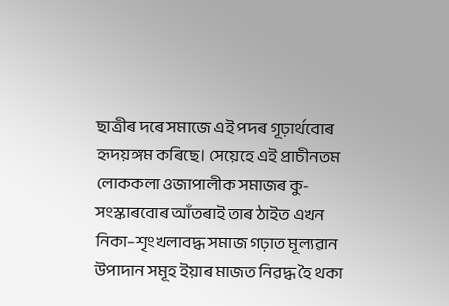ছাত্ৰীৰ দৰে সমাজে এই পদৰ গূঢ়াৰ্থবোৰ হৃদয়ঙ্গম কৰিছে। সেয়েহে এই প্ৰাচীনতম লোককলা ওজাপালীক সমাজৰ কু-সংস্কাৰবোৰ আঁতৰাই তাৰ ঠাইত এখন নিকা–শৃংখলাবদ্ধ সমাজ গঢ়াত মূল্যৱান উপাদান সমূহ ইয়াৰ মাজত নিৱদ্ধ হৈ থকা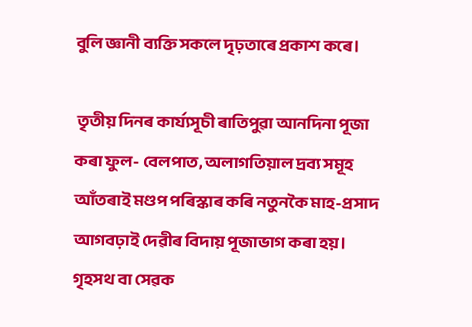বুলি জ্ঞানী ব্যক্তি সকলে দৃঢ়তাৰে প্ৰকাশ কৰে।

 তৃতীয় দিনৰ কাৰ্য্যসূচী ৰাতিপুৱা আনদিনা পূজা কৰা ফুল- বেলপাত, অলাগতিয়াল দ্ৰব্য সমূহ আঁতৰাই মণ্ডপ পৰিস্কাৰ কৰি নতুনকৈ মাহ-প্ৰসাদ আগবঢ়াই দেৱীৰ বিদায় পূজাভাগ কৰা হয়। গৃহসথ বা সেৱক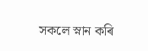সকলে স্নান কৰি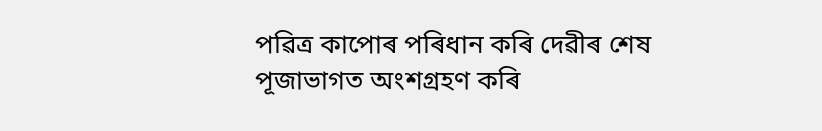পৱিত্ৰ কাপোৰ পৰিধান কৰি দেৱীৰ শেষ পূজাভাগত অংশগ্ৰহণ কৰি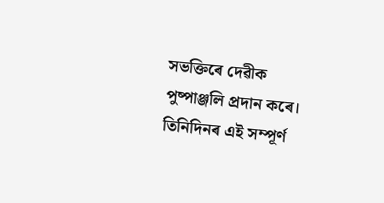সভক্তিৰে দেৱীক পুষ্পাঞ্জলি প্ৰদান কৰে। তিনিদিনৰ এই সম্পূৰ্ণ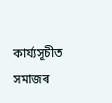কাৰ্য্যসূচীত সমাজৰ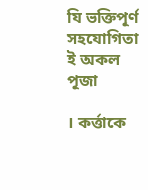যি ভক্তিপূৰ্ণ সহযোগিতা ই অকল পূজা

। কৰ্ত্তাকে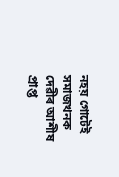নহয় গোটেই সমাজখনক দেৱীৰ আশীষ প্ৰাপ্ত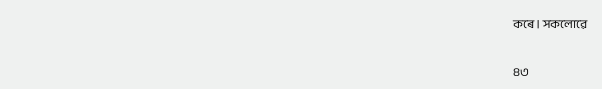কৰে। সকলোৱে

৪৩